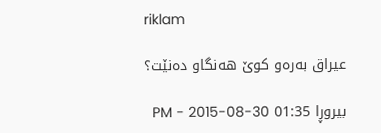riklam

عیراق به‌ره‌و كوێ هه‌نگاو ده‌نێت؟

بیروڕا 01:35 PM - 2015-08-30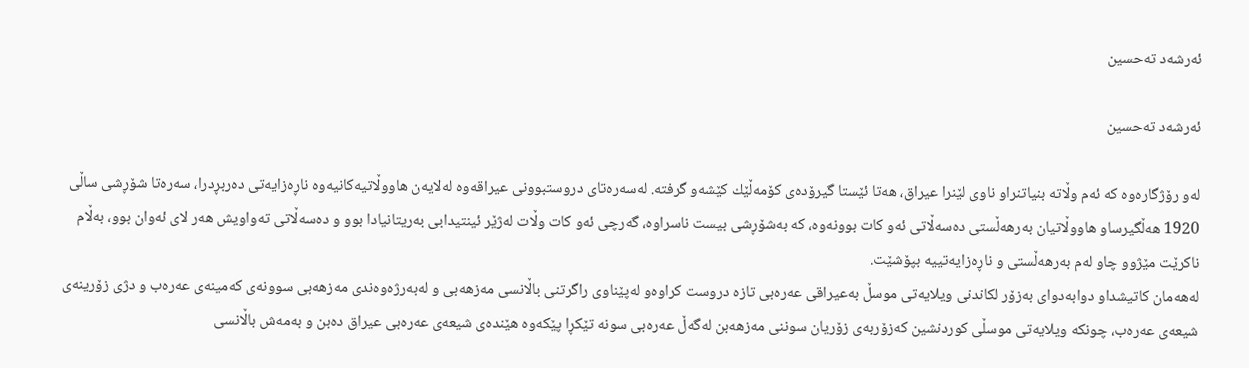ئه‌رشه‌د ته‌حسین

ئه‌رشه‌د ته‌حسین

له‌و رۆژگاره‌وه‌ كه‌ ئه‌م وڵاته‌ بنیاتنراو ناوی لێنرا عیراق، هه‌تا ئێستا گیرۆده‌ی كۆمه‌ڵێك كێشه‌و گرفته‌. له‌سه‌ره‌تای دروستبوونی عیراقه‌وه‌ له‌لایه‌ن هاووڵاتیه‌كانیه‌وه‌ ناڕه‌زایه‌تی ده‌ربڕدرا، سه‌ره‌تا شۆڕشی ساڵی 1920 هه‌ڵگیرساو هاووڵاتیان به‌رهه‌ڵستی ده‌سه‌ڵاتی ئه‌و كات بوونه‌وه‌، كه‌ به‌شۆڕشی بیست ناسراوه‌، گه‌رچی ئه‌و كات وڵات له‌ژێر ئینتیدابی به‌ریتانیادا بوو و ده‌سه‌ڵاتی ته‌واویش هه‌ر لای ئه‌وان بوو، به‌ڵام ناكرێت مێژوو چاو له‌م به‌رهه‌ڵستی و ناڕه‌زایه‌تییه‌ بپۆشێت.
له‌هه‌مان كاتیشداو دوابه‌دوای به‌زۆر لكاندنی ویلایه‌تی موسڵ به‌عیراقی عه‌ره‌بی تازه‌ دروست كراوه‌و له‌پێناوی راگرتنی باڵانسی مه‌زهه‌بی و له‌به‌رژه‌وه‌ندی مه‌زهه‌بی سوونه‌ی كه‌مینه‌ی عه‌ره‌ب و دژی زۆرینه‌ی شیعه‌ی عه‌ره‌ب، چونكه‌ ویلایه‌تی موسڵی كوردنشین كه‌زۆربه‌ی زۆریان سوننی مه‌زهه‌بن له‌گه‌ڵ عه‌ره‌بی سونه‌ تێكڕا پێكه‌وه‌ هێنده‌ی شیعه‌ی عه‌ره‌بی عیراق ده‌بن و به‌مه‌ش باڵانسی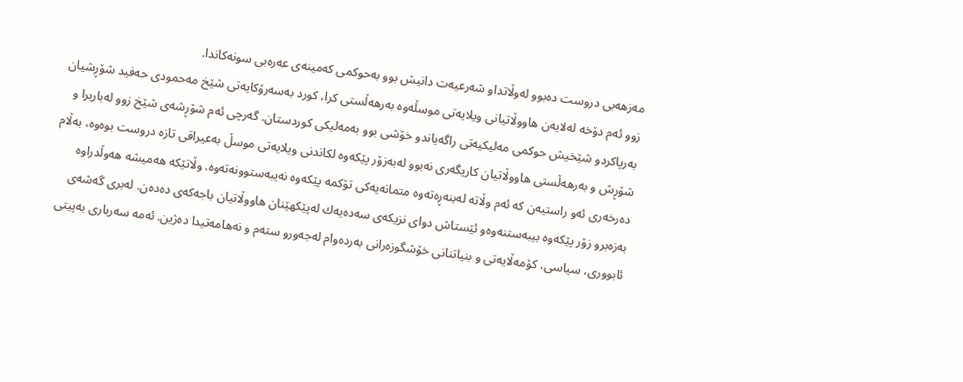مه‌زهه‌بی دروست ده‌بوو له‌وڵاتداو شه‌رعیه‌ت دانیش بوو به‌حوكمی كه‌مینه‌ی عه‌ره‌بی سونه‌كاندا.
زوو ئه‌م دۆخه‌ له‌لایه‌ن هاووڵاتیانی ویلایه‌تی موسڵه‌وه‌ به‌رهه‌ڵستی كرا، كورد به‌سه‌رۆكایه‌تی شێخ مه‌حمودی حه‌فید شۆڕشیان به‌رپاكردو شێخیش حوكمی مه‌لیكیه‌تی راگه‌یاندو خۆشی بوو به‌مه‌لیكی كوردستان. گه‌رچی ئه‌م شۆڕشه‌ی شێخ زوو له‌باربرا و شۆڕش و به‌رهه‌ڵستی هاووڵاتیان كاریگه‌ری نه‌بوو له‌به‌زۆر پێكه‌وه‌ لكاندنی ویلایه‌تی موسڵ به‌عیراقی تازه‌ دروست بوه‌وه‌، به‌ڵام ده‌رخه‌ری ئه‌و راستیه‌ن كه‌ ئه‌م وڵاته‌ له‌بنه‌ڕه‌ته‌وه‌ متمانه‌یه‌كی تۆكمه‌ پێكه‌وه‌ نه‌یبه‌ستوونه‌ته‌وه‌. وڵاتێكه‌ هه‌میشه‌ هه‌وڵدراوه‌ به‌زه‌برو زۆر پێكه‌وه‌ بیبه‌ستنه‌وه‌و ئێستاش دوای نزیكه‌ی سه‌ده‌یه‌ك له‌پێكهێنان هاووڵاتیان باجه‌كه‌ی ده‌ده‌ن. له‌بری گه‌شه‌ی ئابووری، سیاسی، كۆمه‌ڵایه‌تی و بنیاتنانی خۆشگوزه‌رانی به‌رده‌وام له‌جه‌ورو سته‌م و نه‌هامه‌تیدا ده‌ژین. ئه‌مه‌ سه‌رباری به‌پیتی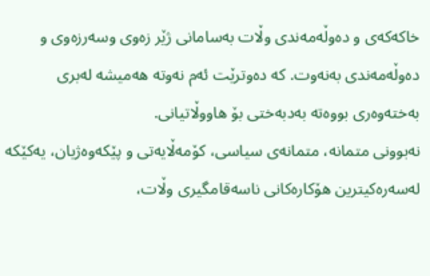خاكه‌كه‌ی و ده‌وڵه‌مه‌ندی وڵات به‌سامانی ژێر زه‌وی وسه‌رزه‌وی و ده‌وڵه‌مه‌ندی به‌نه‌وت. كه‌ ده‌وترێت ئه‌م نه‌وته‌ هه‌میشه‌ له‌بری به‌خته‌وه‌ری بووه‌ته‌ به‌دبه‌ختی بۆ هاووڵاتیانی.
نه‌بوونی متمانه‌، متمانه‌ی سیاسی، كۆمه‌ڵایه‌تی و پێكه‌وه‌ژیان، یه‌كێكه‌ له‌سه‌ره‌كیترین هۆكاره‌كانی ناسه‌قامگیری وڵات،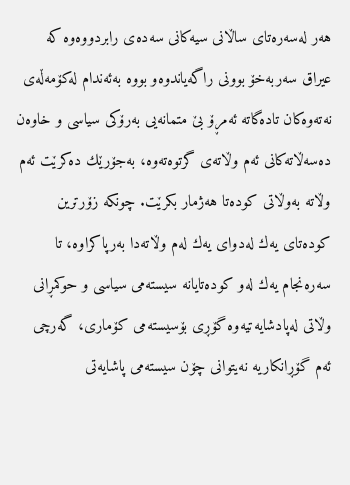هه‌ر له‌سه‌ره‌تای ساڵانی سیه‌كانی سه‌ده‌ی رابردووه‌وه‌ كه‌ عیراق سه‌ربه‌خۆ بوونی راگه‌یاندوه‌و بووه‌ به‌ئه‌ندام له‌كۆمه‌ڵه‌ی نه‌ته‌وه‌كان تاده‌گاته‌ ئه‌مڕۆ بێ متمانه‌یی به‌رۆكی سیاسی و خاوه‌ن ده‌سه‌ڵاته‌كانی ئه‌م وڵاته‌ی گرتوه‌ته‌وه‌، به‌جۆرێك ده‌كرێت ئه‌م وڵاته‌ به‌وڵاتی كوده‌تا هه‌ژمار بكرێت. چونكه‌ زۆرترین كوده‌تای یه‌ك له‌دوای یه‌ك له‌م وڵاته‌دا به‌رپاكراوه‌، تا سه‌ره‌نجام یه‌ك له‌و كوده‌تایانه‌ سیسته‌می سیاسی و حوكمڕانی وڵاتی له‌پادشایه‌تیه‌وه‌ گۆڕی بۆسیسته‌می كۆماری، گه‌رچی ئه‌م گۆڕانكاریه‌ نه‌یتوانی چۆن سیسته‌می پاشایه‌تی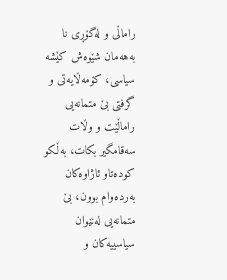راماڵی و له‌گۆڕی نا به‌هه‌مان شێوه‌ش كێشه‌ سیاسی، كۆمه‌ڵایه‌تی و گرفتی بێ متمانه‌یی راماڵێت و وڵات سه‌قامگیر بكات، به‌ڵكو كوده‌تاو ئاژاوه‌كان به‌رده‌وام بوون، بێ متمانه‌یی له‌نێوان سیاسییه‌كان و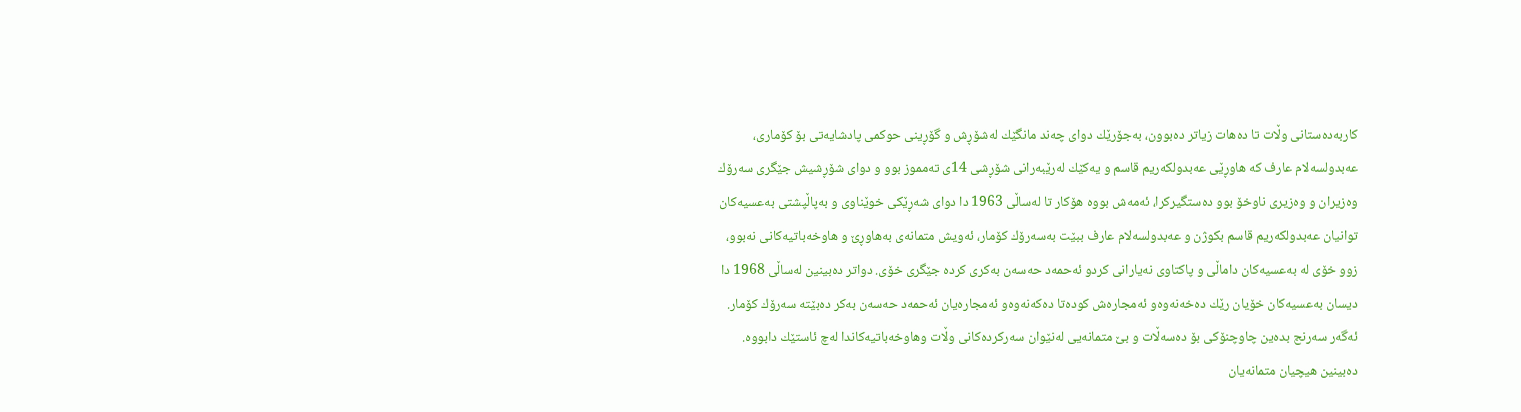كاربه‌ده‌ستانی وڵات تا ده‌هات زیاتر ده‌بوون، به‌جۆرێك دوای چه‌ند مانگێك له‌شۆڕش و گۆڕینی حوكمی پادشایه‌تی بۆ كۆماری، عه‌بدولسه‌لام عارف كه‌ هاوڕێی عه‌بدولكه‌ریم قاسم و یه‌كێك له‌رێبه‌رانی شۆڕشی 14ی ته‌مموز بوو و دوای شۆڕشیش جێگری سه‌رۆك وه‌زیران و وه‌زیری ناوخۆ بوو ده‌ستگیركرا، ئه‌مه‌ش بووه‌ هۆكار تا له‌ساڵی 1963 دا دوای شه‌ڕێكی خوێناوی و به‌پاڵپشتی به‌عسیه‌كان توانیان عه‌بدولكه‌ریم قاسم بكوژن و عه‌بدولسه‌لام عارف ببێت به‌سه‌رۆك كۆمار، ئه‌ویش متمانه‌ی به‌هاوڕێ و هاوخه‌باتیه‌كانی نه‌بوو، زوو خۆی له‌ به‌عسیه‌كان داماڵی و پاكتاوی نه‌یارانی كردو ئه‌حمه‌د حه‌سه‌ن به‌كری كرده‌ جێگری خۆی. دواتر ده‌بینین له‌ساڵی 1968 دا دیسان به‌عسیه‌كان خۆیان رێك ده‌خه‌نه‌وه‌و ئه‌مجاره‌ش كوده‌تا ده‌كه‌نه‌وه‌و ئه‌مجاره‌یان ئه‌حمه‌د حه‌سه‌ن به‌كر ده‌بێته‌ سه‌رۆك كۆمار.
ئه‌گه‌ر سه‌رنج بده‌ین چاوچنۆكی بۆ ده‌سه‌ڵات و بێ متمانه‌یی له‌نێوان سه‌ركرده‌كانی وڵات وهاوخه‌باتیه‌كاندا له‌چ ئاستێك دابووه‌. ده‌بینین هیچیان متمانه‌یان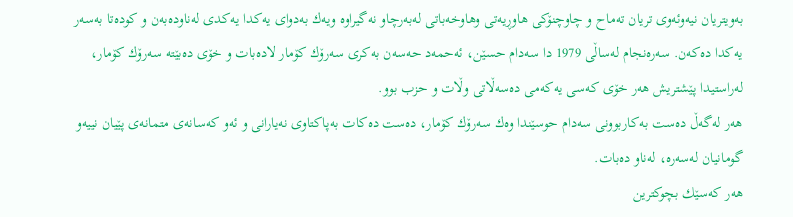به‌ویتریان نیه‌وئه‌وی تریان ته‌ماح و چاوچنۆكی هاوڕیه‌تی وهاوخه‌باتی له‌به‌رچاو نه‌گیراوه‌ ویه‌ك به‌دوای یه‌كدا یه‌كدی له‌ناوده‌به‌ن و كوده‌تا به‌سه‌ر یه‌كدا ده‌كه‌ن. سه‌ره‌نجام له‌ساڵی 1979 دا سه‌دام حسێن، ئه‌حمه‌د حه‌سه‌ن به‌كری سه‌رۆك كۆمار لاده‌بات و خۆی ده‌بێته‌ سه‌رۆك كۆمار، له‌راستیدا پێشتریش هه‌ر خۆی كه‌سی یه‌كه‌می ده‌سه‌ڵاتی وڵات و حزب بوو.
هه‌ر له‌گه‌ڵ ده‌ست به‌كاربوونی سه‌دام حوسێندا وه‌ك سه‌رۆك كۆمار، ده‌ست ده‌كات به‌پاكتاوی نه‌یارانی و ئه‌و كه‌سانه‌ی متمانه‌ی پێیان نییه‌و گومانیان له‌سه‌ره‌، له‌ناو ده‌بات.
هه‌ر كه‌سێك بچوكترین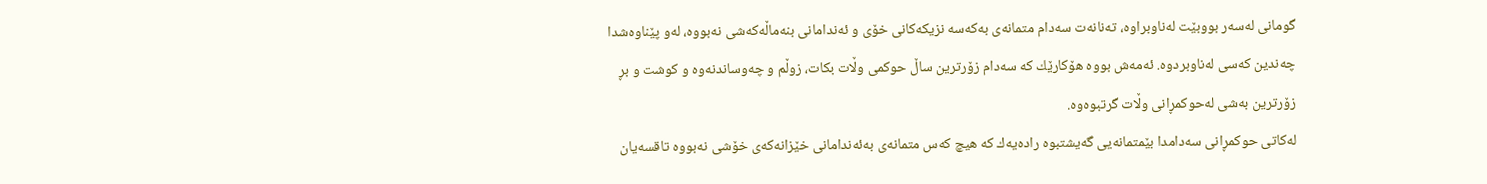گومانی له‌سه‌ر بووبێت له‌ناوبراوه‌، ته‌نانه‌ت سه‌دام متمانه‌ی به‌كه‌سه‌ نزیكه‌كانی خۆی و ئه‌ندامانی بنه‌ماڵه‌كه‌شی نه‌بووه‌، له‌و پێناوه‌شدا چه‌ندین كه‌سی له‌ناوبردوه‌. ئه‌مه‌ش بووه‌ هۆكارێك كه‌ سه‌دام زۆرترین ساڵ حوكمی وڵات بكات، زوڵم و چه‌وساندنه‌وه‌ و كوشت و بڕ زۆرترین به‌شی له‌حوكمڕانی وڵات گرتبوه‌وه‌.
له‌كاتی حوكمڕانی سه‌دامدا بێمتمانه‌یی گه‌یشتبوه‌ راده‌یه‌ك كه‌ هیچ كه‌س متمانه‌ی به‌ئه‌ندامانی خێزانه‌كه‌ی خۆشی نه‌بووه‌ تاقسه‌یان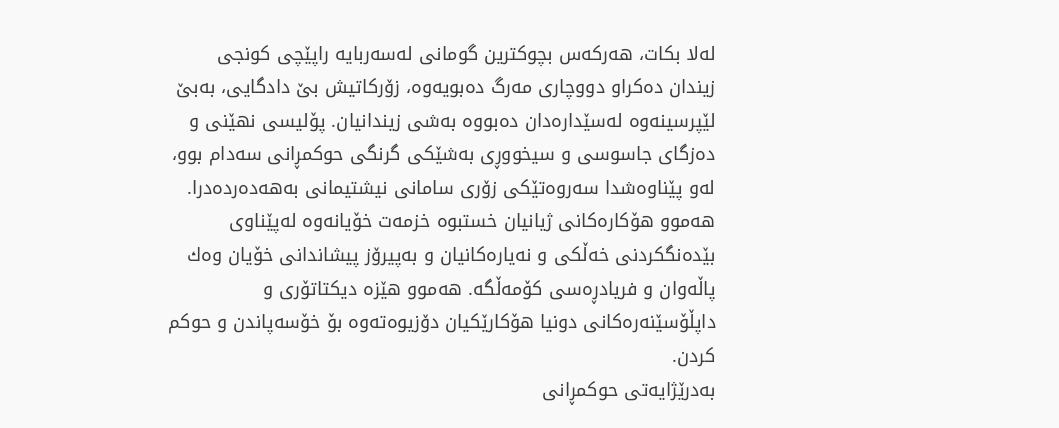له‌لا بكات، هه‌ركه‌س بچوكترین گومانی له‌سه‌ربایه‌ راپێچی كونجی زیندان ده‌كراو دووچاری مه‌رگ ده‌بویه‌وه‌، زۆركاتیش بێ دادگایی، به‌بێ لێپرسینه‌وه‌ له‌سێداره‌دان ده‌بووه‌ به‌شی زیندانیان. پۆلیسی نهێنی و ده‌زگای جاسوسی و سیخووڕی به‌شێكی گرنگی حوكمڕانی سه‌دام بوو، له‌و پێناوه‌شدا سه‌روه‌تێكی زۆری سامانی نیشتیمانی به‌هه‌ده‌رده‌درا. هه‌موو هۆكاره‌كانی ژیانیان خستبوه‌ خزمه‌ت خۆیانه‌وه‌ له‌پێناوی بێده‌نگكردنی خه‌ڵكی و نه‌یاره‌كانیان و به‌پیرۆز پیشاندانی خۆیان وه‌ك پاڵه‌وان و فریادڕه‌سی كۆمه‌ڵگه‌. هه‌موو هێزه‌ دیكتاتۆری و داپڵۆسێنه‌ره‌كانی دونیا هۆكارێكیان دۆزیوه‌ته‌وه‌ بۆ خۆسه‌پاندن و حوكم كردن.
به‌درێژایه‌تی حوكمڕانی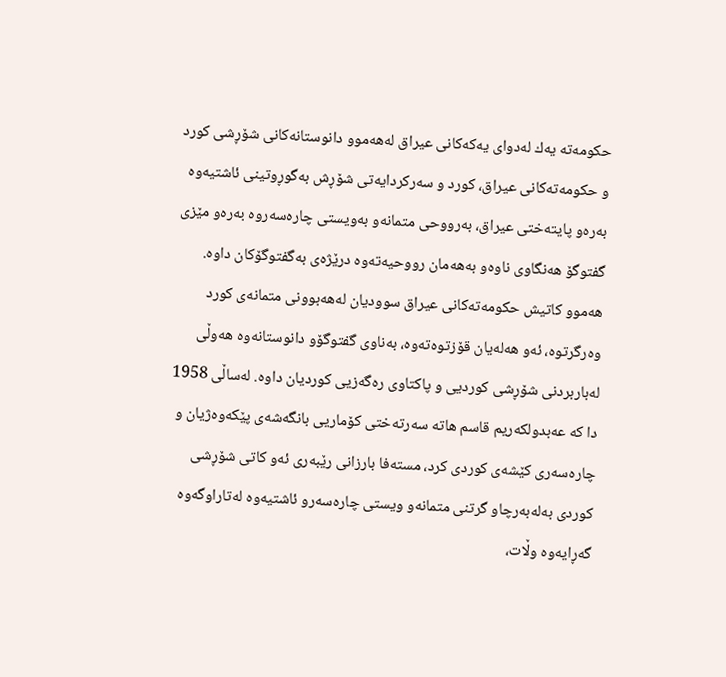حكومه‌ته‌ یه‌ك له‌دوای یه‌كه‌كانی عیراق له‌هه‌موو دانوستانه‌كانی شۆڕشی كورد و حكومه‌ته‌كانی عیراق، كورد و سه‌ركردایه‌تی شۆڕش به‌گوڕوتینی ئاشتیه‌وه‌ به‌ره‌و پایته‌ختی عیراق، به‌رووحی متمانه‌و به‌ویستی چاره‌سه‌روه‌ به‌ره‌و مێزی گفتوگۆ هه‌نگاوی ناوه‌و به‌هه‌مان رووحیه‌ته‌وه‌ درێژه‌ی به‌گفتوگۆكان داوه‌.
هه‌موو كاتیش حكومه‌ته‌كانی عیراق سوودیان له‌هه‌بوونی متمانه‌ی كورد وه‌رگرتوه‌، ئه‌و هه‌له‌یان قۆزتوه‌ته‌وه‌، به‌ناوی گفتوگۆو دانوستانه‌وه‌ هه‌وڵی له‌باربردنی شۆڕشی كوردیی و پاكتاوی ره‌گه‌زیی كوردیان داوه‌. له‌ساڵی 1958 دا كه‌ عه‌بدولكه‌ریم قاسم هاته‌ سه‌رته‌ختی كۆماریی بانگه‌شه‌ی پێكه‌وه‌ژیان و چاره‌سه‌ری كێشه‌ی كوردی كرد، مسته‌فا بارزانی رێبه‌ری ئه‌و كاتی شۆڕشی كوردی به‌له‌به‌رچاو گرتنی متمانه‌و ویستی چاره‌سه‌رو ئاشتیه‌وه‌ له‌تاراوگه‌وه‌ گه‌ڕایه‌وه‌ وڵات،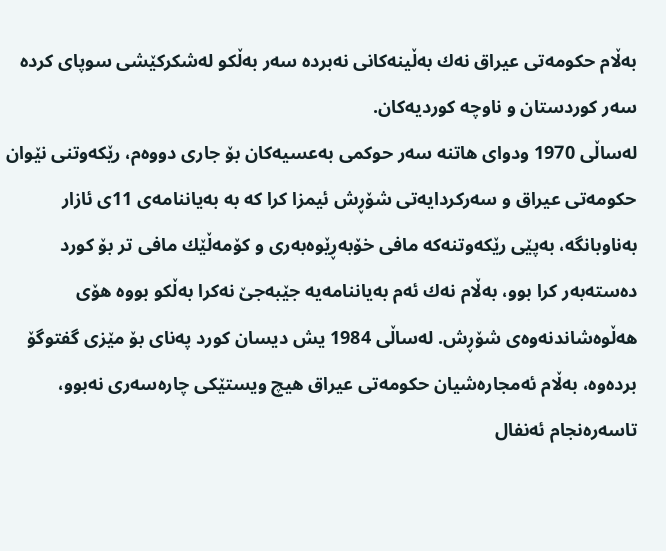به‌ڵام حكومه‌تی عیراق نه‌ك به‌ڵینه‌كانی نه‌برده‌ سه‌ر به‌ڵكو له‌شكركێشی سوپای كرده‌ سه‌ر كوردستان و ناوچه‌ كوردیه‌كان.
له‌ساڵی 1970 ودوای هاتنه‌ سه‌ر حوكمی به‌عسیه‌كان بۆ جاری دووه‌م، رێكه‌وتنی نێوان حكومه‌تی عیراق و سه‌ركردایه‌تی شۆڕش ئیمزا كرا كه‌ به‌ به‌یاننامه‌ی 11ی ئازار به‌ناوبانگه‌، به‌پێی رێكه‌وتنه‌كه‌ مافی خۆبه‌ڕێوه‌به‌ری و كۆمه‌ڵێك مافی تر بۆ كورد ده‌سته‌به‌ر كرا بوو، به‌ڵام نه‌ك ئه‌م به‌یاننامه‌یه‌ جێبه‌جێ نه‌كرا به‌ڵكو بووه‌ هۆی هه‌ڵوه‌شاندنه‌وه‌ی شۆڕش. له‌ساڵی 1984 یش دیسان كورد په‌نای بۆ مێزی گفتوگۆ برده‌وه‌، به‌ڵام ئه‌مجاره‌شیان حكومه‌تی عیراق هیچ ویستێكی چاره‌سه‌ری نه‌بوو، تاسه‌ره‌نجام ئه‌نفال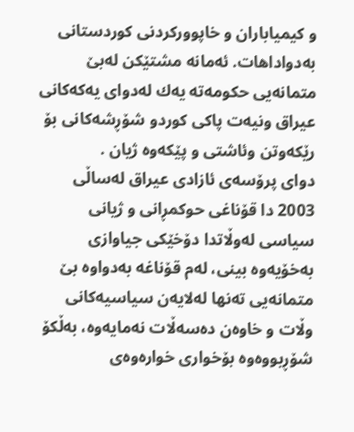و كیمیاباران و خاپووركردنی كوردستانی به‌دواداهات. ئه‌مانه‌ مشتێكن له‌بێ متمانه‌یی حكومه‌ته‌ یه‌ك له‌دوای یه‌كه‌كانی عیراق ونیه‌ت پاكی كوردو شۆڕشه‌كانی بۆ رێكه‌وتن وئاشتی و پێكه‌وه‌ ژیان .
دوای پرۆسه‌ی ئازادی عیراق له‌ساڵی 2003 دا قۆناغی حوكمڕانی و ژیانی سیاسی له‌وڵاتدا دۆخێكی جیاوازی به‌خۆیه‌وه‌ بینی، له‌م قۆناغه‌ به‌دواوه‌ بێ متمانه‌یی ته‌نها له‌لایه‌ن سیاسیه‌كانی وڵات و خاوه‌ن ده‌سه‌ڵات نه‌مایه‌وه‌، به‌ڵكۆ شۆڕبووه‌وه‌ بۆخواری خواره‌وه‌ی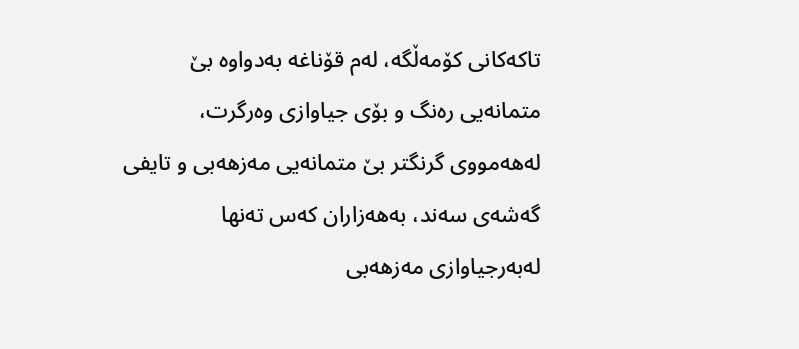تاكه‌كانی كۆمه‌ڵگه‌، له‌م قۆناغه‌ به‌دواوه‌ بێ متمانه‌یی ره‌نگ و بۆی جیاوازی وه‌رگرت، له‌هه‌مووی گرنگتر بێ متمانه‌یی مه‌زهه‌بی و تایفی گه‌شه‌ی سه‌ند، به‌هه‌زاران كه‌س ته‌نها له‌به‌رجیاوازی مه‌زهه‌بی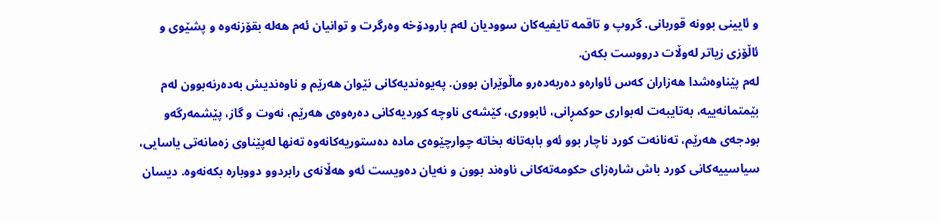و ئایینی بوونه‌ قوربانی. گروپ و تاقمه‌ تایفیه‌كان سوودیان له‌م بارودۆخه‌ وه‌رگرت و توانیان ئه‌م هه‌له‌ بقۆزنه‌وه‌ و پشێوی و ئاڵۆزی زیاتر له‌وڵات درووست بكه‌ن.
له‌م پێناوه‌شدا هه‌زاران كه‌س ئاواره‌و ده‌ربه‌ده‌رو ماڵوێران بوون. په‌یوه‌ندیه‌كانی نێوان هه‌رێم و ناوه‌ندیش به‌ده‌رنه‌بوون له‌م بێمتمانه‌ییه‌، به‌تایبه‌ت له‌بواری حوكمڕانی، ئابووری، كێشه‌ی ناوچه‌ كوردیه‌كانی ده‌ره‌وه‌ی هه‌رێم، نه‌وت و گاز، پێشمه‌رگه‌و بودجه‌ی هه‌رێم، ته‌نانه‌ت كورد ناچار بوو ئه‌و بابه‌تانه‌ بخاته‌ چوارچێوه‌ی ماده‌ ده‌ستوریه‌كانه‌وه‌ ته‌نها له‌پێناوی زه‌مانه‌تی یاسایی، سیاسییه‌كانی كورد باش شاره‌زای حكومه‌ته‌كانی ناوه‌ند بوون و نه‌یان ده‌ویست ئه‌و هه‌ڵانه‌ی رابردوو دووباره‌ بكه‌نه‌وه‌. دیسان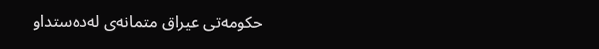حكومه‌تی عیراق متمانه‌ی له‌ده‌ستداو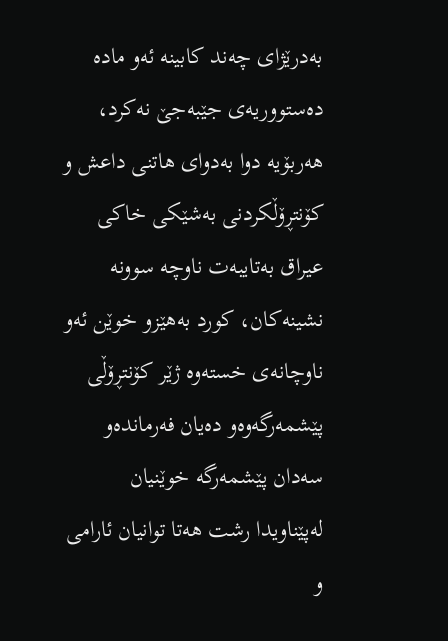به‌درێژای چه‌ند كابینه‌ ئه‌و ماده‌ ده‌ستووریه‌ی جێبه‌جێ نه‌كرد، هه‌ربۆیه‌ دوا به‌دوای هاتنی داعش و كۆنتڕۆڵكردنی به‌شێكی خاكی عیراق به‌تایبه‌ت ناوچه‌ سوونه‌ نشینه‌كان، كورد به‌هێزو خوێن ئه‌و ناوچانه‌ی خسته‌وه‌ ژێر كۆنتڕۆڵی پێشمه‌رگه‌وه‌و ده‌یان فه‌رمانده‌و سه‌دان پێشمه‌رگه‌ خوێنیان له‌پێناویدا رشت هه‌تا توانیان ئارامی و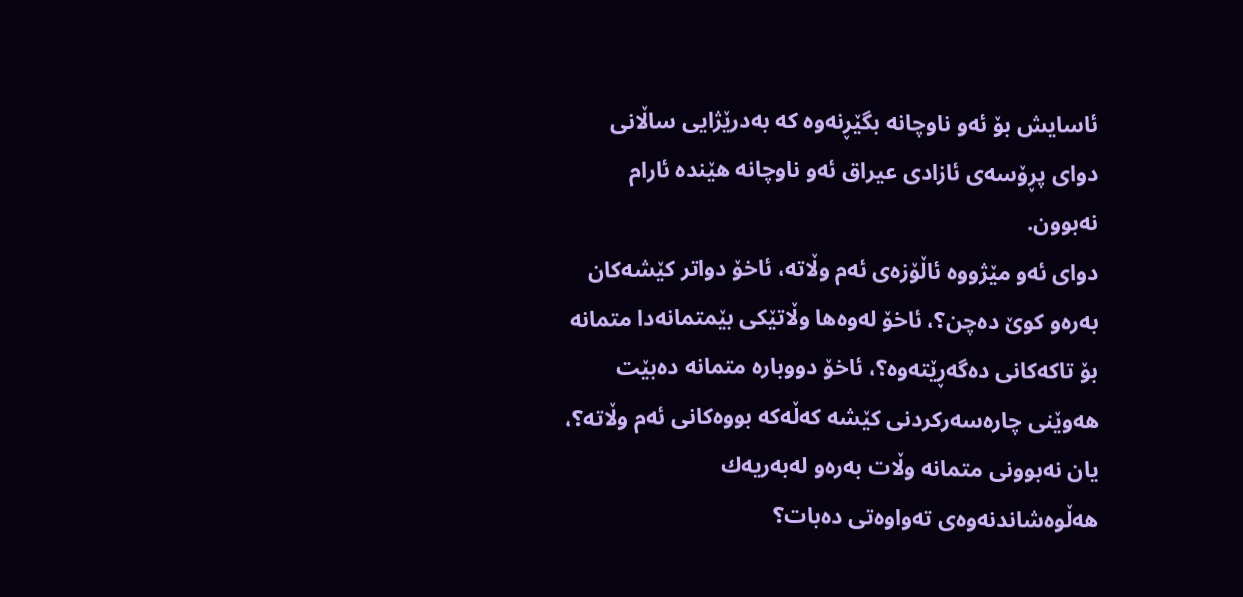ئاسایش بۆ ئه‌و ناوچانه‌ بگێڕنه‌وه‌ كه‌ به‌درێژایی ساڵانی دوای پڕۆسه‌ی ئازادی عیراق ئه‌و ناوچانه‌ هێنده‌ ئارام نه‌بوون.
دوای ئه‌و مێژووه‌ ئاڵۆزه‌ی ئه‌م وڵاته‌، ئاخۆ دواتر كێشه‌كان به‌ره‌و كوێ ده‌چن؟، ئاخۆ له‌وه‌ها وڵاتێكی بێمتمانه‌دا متمانه‌ بۆ تاكه‌كانی ده‌گه‌ڕێته‌وه‌؟، ئاخۆ دووباره‌ متمانه‌ ده‌بێت هه‌وێنی چاره‌سه‌ركردنی كێشه‌ كه‌ڵه‌كه‌ بووه‌كانی ئه‌م وڵاته‌؟، یان نه‌بوونی متمانه‌ وڵات به‌ره‌و له‌به‌ریه‌ك هه‌ڵوه‌شاندنه‌وه‌ی ته‌واوه‌تی ده‌بات؟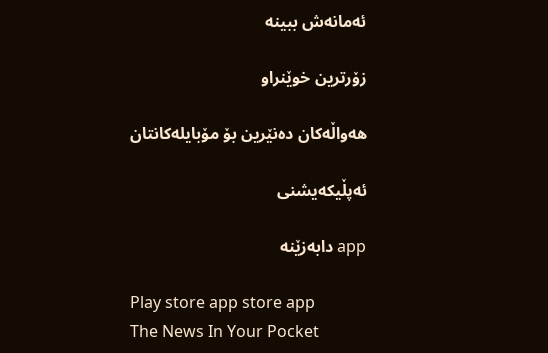ئەمانەش ببینە

زۆرترین خوێنراو

هەواڵەکان دەنێرین بۆ مۆبایلەکانتان

ئەپڵیکەیشنی

app دابەزێنە

Play store app store app
The News In Your Pocket